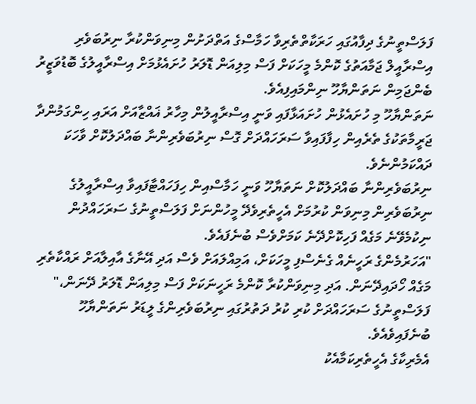ފަލަސްތީނުގެ ދިފާއުގައި ހަރަކާތްތެރިވާ ހަމާސްގެ އަތްދަށުން މިނިވަންކުރާ ނިރުބަވެރި އިސްރާއީލް ޖަމާއަތުގެ ކޮންމެ މީހަކަށް ފަސް މިލިއަން ޑޮލަރު ހުށައެޅުމަށް އިސްރާއީލުގެ ބޮޑުވަޒީރު ބެންޖަމިން ނަތަންޔާހޫ ނިންމައިފިއެވެ.
ނަތަންޔާހޫ މި ހުށައެޅުން ހުށައަޅާފައި ވަނީ އިސްރާއީލުން މިހާރު ޣައްޒާއަށް އަރައި ހިންގަމުންދާ ޖަރީމާތަކުގެ ތެރެއިން ހިފާފައިވާ ސަރަހައްދަށް ގޮސް ނިރުބަވެރިންނާ ބައްދަލުކޮށް ވާހަކަ ދައްކަމުންނެވެ.
ނިރުބަވެރިންނާ ބައްދަލުކޮށް ނަތަޔާހޫ ވަނީ ހަމާސްއިން ހިފަހައްޓާފައިވާ އިސްރާއީލުގެ ނިރުބަވެރިން މިނިވަން ކުރުމަށް އެހީތެރިވެދޭ މީހުންނަށް ފަލަސްތީނުގެ ސަރަހައްދުން ނިކުމެވޭނެ މަގެއް ފަހިކޮށްދޭނެ ކަމަށްވެސް ބުނެފައެވެ.
"އަހަރުމެންގެ ރަހީނެއް ގެނެސްފި މީހަކަށް، އަމިއްލައަށް ވެސް އަދި އޭނާގެ އާއިލާއަށް ރައްކާތެރި މަގެއް ހޯދައިދޭނަން. އަދި މިނިވަންކުރާ ކޮންމެ ރަހީނަކަށް ފަސް މިލިއަން ޑޮލަރު ދޭނަން،" ފަލަސްތީނުގެ ސަރަހައްދަށް ކުރި ކުރު ދަތުރުގައި ނިރުބަވެރިންގެ ލީޑަރު ނަތަންޔާހޫ ބުނެފައިވެއެވެ.
އެމެރިކާގެ އެހީތެރިކަމާއެކު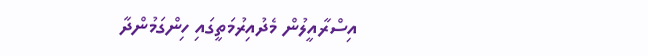އިސްރާއީލުން މެދުއިރުމަތީގައި ހިންގަމުންދާ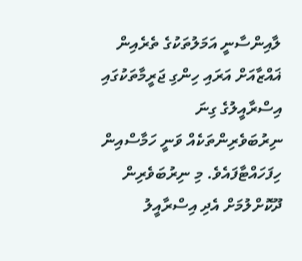ލާއިންސާނީ އަމަލުތަކުގެ ތެރެއިން ޣައްޒާއަށް އަރައި ހިންގި ޖަރީމާތަކުގައި އިސްރާއީލުގެ ގިނަ ނިރުބަވެރިންތަކެއް ވަނީ ހަމާސްއިން ހިފަހައްޓާފައެވެ. މި ނިރުބަވެރިން ދޫކޮށްލުމަށް އެދި އިސްރާއީލު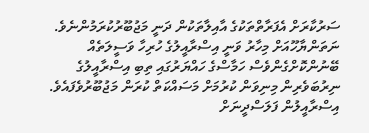ސަރުކާރަށް އެފަރާތްތަކުގެ އާއިލާތަކުން ދަނީ މަޖުބޫރުކުރަމުންނެވެ.
ނަތަންޔާހޫއަށް މިހާރު ވަނީ އިސްރާއީލުގެ ހުރިހާ ވަސީލަތެއް ބޭނުންކޮށްގެންވެސް ހަމާސްގެ ހައްޔަރުގައި ތިބި އިސްރާއީލުގެ ނިރުބަވެރިން މިނިވަން ކުރުމަށް މަސައްކަތް ކުރަން މަޖުބޫރުވެފައެވެ.
އިސްރާއީލުން ފަލަސްދީނަށް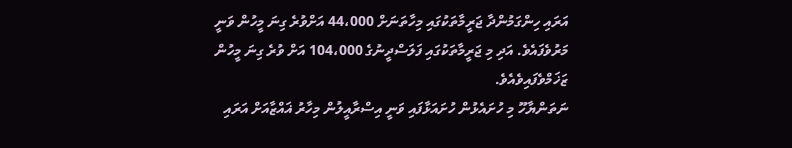އަރައި ހިންގަމުންދާ ޖަރީމާތަކުގައި މިހާތަނަށް 44،000 އަށްވުރެ ގިނަ މީހުން ވަނީ މަރުވެފައެވެ. އަދި މި ޖަރީމާތަކުގައި ފަލަސްދީނުގެ 104،000 އަށް ވުރެ ގިނަ މީހުން ޒަޚަމްވެފައިވެއެވެ.
ނަތަންޔާހޫ މި ހުށައެޅުން ހުށައަޅާފައި ވަނީ އިސްރާއީލުން މިހާރު ޣައްޒާއަށް އަރައި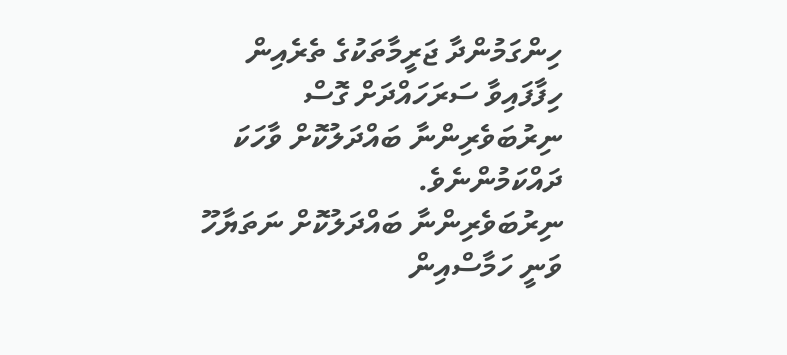ހިންގަމުންދާ ޖަރީމާތަކުގެ ތެރެއިން ހިފާފައިވާ ސަރަހައްދަށް ގޮސް ނިރުބަވެރިންނާ ބައްދަލުކޮށް ވާހަކަ ދައްކަމުންނެވެ.
ނިރުބަވެރިންނާ ބައްދަލުކޮށް ނަތަޔާހޫ ވަނީ ހަމާސްއިން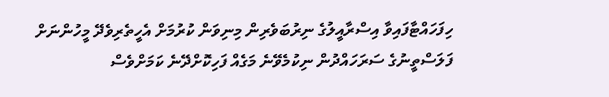ހިފަހައްޓާފައިވާ އިސްރާއީލުގެ ނިރުބަވެރިން މިނިވަން ކުރުމަށް އެހީތެރިވެދޭ މީހުންނަށް ފަލަސްތީނުގެ ސަރަހައްދުން ނިކުމެވޭނެ މަގެއް ފަހިކޮށްދޭނެ ކަމަށްވެސް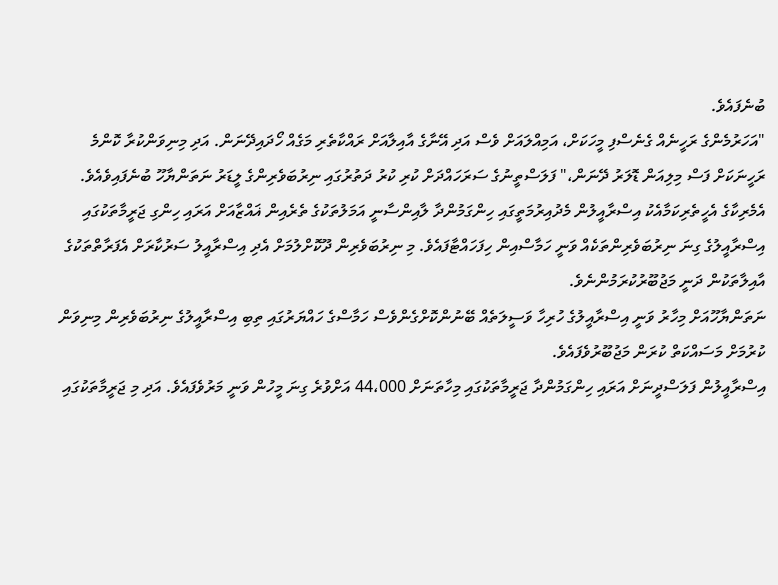ބުނެފައެވެ.
"އަހަރުމެންގެ ރަހީނެއް ގެނެސްފި މީހަކަށް، އަމިއްލައަށް ވެސް އަދި އޭނާގެ އާއިލާއަށް ރައްކާތެރި މަގެއް ހޯދައިދޭނަން. އަދި މިނިވަންކުރާ ކޮންމެ ރަހީނަކަށް ފަސް މިލިއަން ޑޮލަރު ދޭނަން،" ފަލަސްތީނުގެ ސަރަހައްދަށް ކުރި ކުރު ދަތުރުގައި ނިރުބަވެރިންގެ ލީޑަރު ނަތަންޔާހޫ ބުނެފައިވެއެވެ.
އެމެރިކާގެ އެހީތެރިކަމާއެކު އިސްރާއީލުން މެދުއިރުމަތީގައި ހިންގަމުންދާ ލާއިންސާނީ އަމަލުތަކުގެ ތެރެއިން ޣައްޒާއަށް އަރައި ހިންގި ޖަރީމާތަކުގައި އިސްރާއީލުގެ ގިނަ ނިރުބަވެރިންތަކެއް ވަނީ ހަމާސްއިން ހިފަހައްޓާފައެވެ. މި ނިރުބަވެރިން ދޫކޮށްލުމަށް އެދި އިސްރާއީލު ސަރުކާރަށް އެފަރާތްތަކުގެ އާއިލާތަކުން ދަނީ މަޖުބޫރުކުރަމުންނެވެ.
ނަތަންޔާހޫއަށް މިހާރު ވަނީ އިސްރާއީލުގެ ހުރިހާ ވަސީލަތެއް ބޭނުންކޮށްގެންވެސް ހަމާސްގެ ހައްޔަރުގައި ތިބި އިސްރާއީލުގެ ނިރުބަވެރިން މިނިވަން ކުރުމަށް މަސައްކަތް ކުރަން މަޖުބޫރުވެފައެވެ.
އިސްރާއީލުން ފަލަސްދީނަށް އަރައި ހިންގަމުންދާ ޖަރީމާތަކުގައި މިހާތަނަށް 44،000 އަށްވުރެ ގިނަ މީހުން ވަނީ މަރުވެފައެވެ. އަދި މި ޖަރީމާތަކުގައި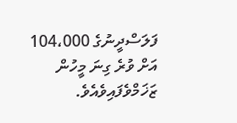ފަލަސްދީނުގެ 104،000 އަށް ވުރެ ގިނަ މީހުން ޒަޚަމްވެފައިވެއެވެ.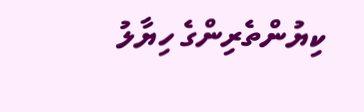ކިޔުންތެރިންގެ ހިޔާލު